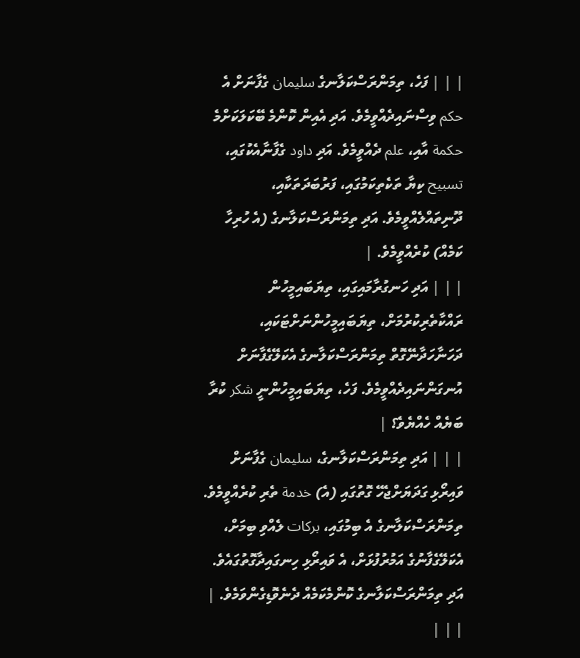| | | ފަހެ، ތިމަންރަސްކަލާނގެ سليمان ގެފާނަށް އެ حكم ވިސްނައިދެއްވީމެވެ. އަދި އެއިން ކޮންމެ ބޭކަލަކަށްމެ حكمة އާއި، علم ދެއްވީމެވެ. އަދި داود ގެފާނާއެކުގައި، تسبيح ކިޔާ ތަކެތިކަމުގައި، ފަރުބަދަތަކާއި، ދޫނިތައްލެއްވީމެވެ. އަދި ތިމަންރަސްކަލާނގެ (އެ ހުރިހާ ކަމެއް) ކުރެއްވީމެވެ. |
| | | އަދި ހަނގުރާމައިގައި، ތިޔަބައިމީހުން ރައްކާތެރިކުރުމަށް، ތިޔަބައިމީހުންނަށްޓަކައި، ދަހަނާހަދާނޭގޮތް ތިމަންރަސްކަލާނގެ އެކަލޭގެފާނަށް އުނގަންނައިދެއްވީމެވެ. ފަހެ، ތިޔަބައިމީހުންނީ شكر ކުރާ ބަޔެއް ހެއްޔެވެ؟ |
| | | އަދި ތިމަންރަސްކަލާނގެ، سليمان ގެފާނަށް ވައިރޯޅި ގަދަޔަށްޖެހޭ ގޮތުގައި (އެ) خدمة ތެރި ކުރެއްވީމެވެ. ތިމަންރަސްކަލާނގެ އެ ބިމުގައި، بركات ލެއްވި ބިމަށް، އެކަލޭގެފާނުގެ އަމުރުފުޅަށް، އެ ވައިރޯޅި ހިނގައިދާގޮތުގައެވެ. އަދި ތިމަންރަސްކަލާނގެ ކޮންމެކަމެއް ދެނެވޮޑިގެންވަމެވެ. |
| | |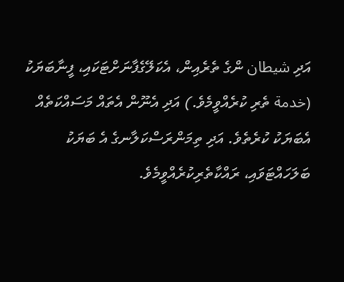އަދި شيطان ންގެ ތެރެއިން، އެކަލޭގެފާނަށްޓަކައި، ފީނާބަޔަކު (خدمة ތެރި ކުރެއްވީމެވެ.) އަދި އެނޫން އެތައް މަސައްކަތެއް އެބަޔަކު ކުރެތެވެ. އަދި ތިމަންރަސްކަލާނގެ އެ ބަޔަކު ބަލަހައްޓަވައި، ރައްކާތެރިކުރެއްވީމެވެ.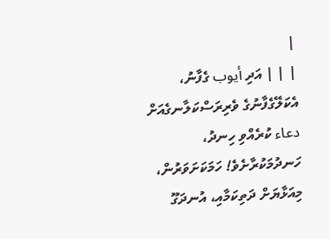|
| | | އަދި أيوب ގެފާނު، އެކަލޭގެފާނުގެ ވެރިރަސްކަލާނގެއަށް دعاء ކުރެއްވި ހިނދު، ހަނދުމަކުރާށެވެ! ހަމަކަށަވަރުން، މިއަޅާޔަށް ދަތިކަމާއި، އުނދަގޫ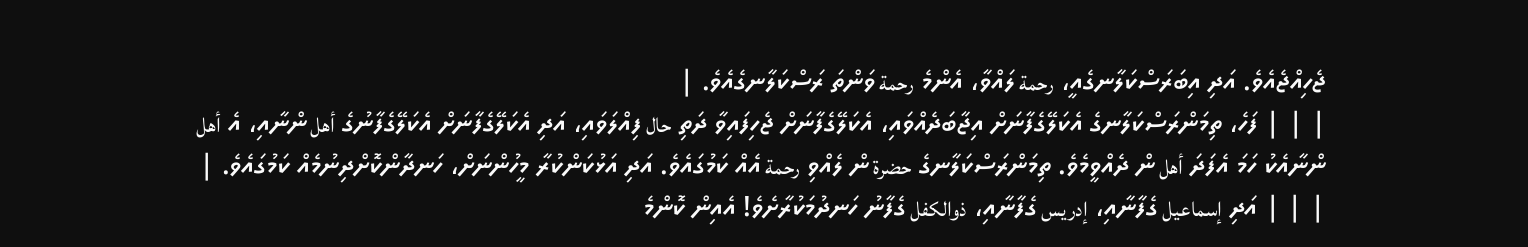ޖެހިއްޖެއެވެ. އަދި އިބަރަސްކަލާނގެއީ، رحمة ލައްވާ، އެންމެ رحمة ވަންތަ ރަސްކަލާނގެއެވެ. |
| | | ފަހެ، ތިމަންރަސްކަލާނގެ އެކަލޭގެފާނަށް އިޖާބަދެއްވައި، އެކަލޭގެފާނަށް ޖެހިފައިވާ ދަތި حال ފިއްލަވައި، އަދި އެކަލޭގެފާނަށް އެކަލޭގެފާނުގެ أهل ންނާއި، އެ أهل ންނާއެކު ހަމަ އެފަދަ أهل ން ދެއްވީމެވެ. ތިމަންރަސްކަލާނގެ حضرة ން ލެއްވި رحمة އެއް ކަމުގައެވެ. އަދި އަޅުކަންކުރާ މީހުންނަށް، ހަނދާންކޮށްދިނުމެއް ކަމުގައެވެ. |
| | | އަދި إسماعيل ގެފާނާއި، إدريس ގެފާނާއި، ذوالكفل ގެފާނު ހަނދުމަކުރާށެވެ! އެއިން ކޮންމެ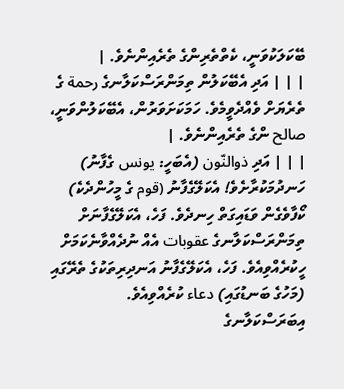ބޭކަލަކުވަނީ، ކެތްތެރިންގެ ތެރެއިންނެވެ. |
| | | އަދި އެބޭކަލުން ތިމަންރަސްކަލާނގެ رحمة ގެ ތެރެޔަށް ވެއްދެވީމެވެ. ހަމަކަށަވަރުން، އެބޭކަލުންވަނީ، صالح ންގެ ތެރެއިންނެވެ. |
| | | އަދި ذوالنّون (އެބަހީ: يونس ގެފާނު) ހަނދުމަކުރާށެވެ! އެކަލޭގެފާނު (قوم ގެ މީހުންދެކެ) ކޯފާވެގެން ވަޑައިގަތް ހިނދެވެ. ފަހެ، އެކަލޭގެފާނަށް ތިމަންރަސްކަލާނގެ عقوبات އެއް ނުދެއްވާނެކަމަށް ހީކުރެއްވިއެވެ. ފަހެ، އެކަލޭގެފާނު އަނދިރިތަކުގެ ތެރޭގައި (މަހުގެ ބަނޑުގައި) دعاء ކުރެއްވިއެވެ. އިބަރަސްކަލާނގެ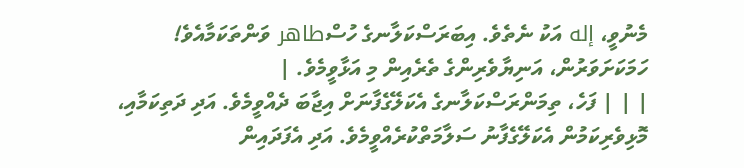މެނުވީ، إله އަކު ނެތެވެ. އިބަރަސްކަލާނގެ ހުސްطاهر ވަންތަކަމާއެވެ! ހަމަކަށަވަރުން، އަނިޔާވެރިންގެ ތެރެއިން މި އަޅާވީމެވެ. |
| | | ފަހެ، ތިމަންރަސްކަލާނގެ އެކަލޭގެފާނަށް އިޖާބަ ދެއްވީމެވެ. އަދި ދަތިކަމާއި، މޮޅިވެރިކަމުން އެކަލޭގެފާނު ސަލާމަތްކުރެއްވީމެވެ. އަދި އެފަދައިން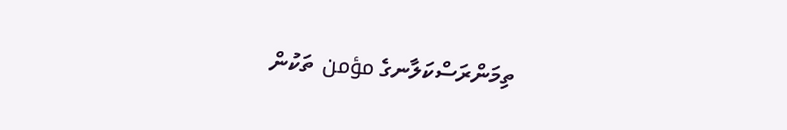ތިމަންރަސްކަލާނގެ مؤمن ތަކުން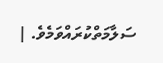ސަލާމަތްކުރައްވަމެވެ. |